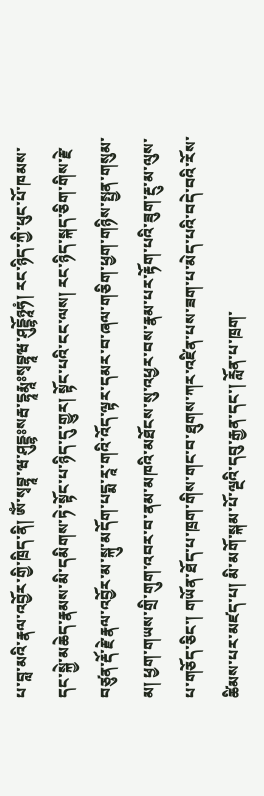པ་བླ་མའི་རྣལ་འབྱོར་གྱི་ཁྲིད་ནི། ཨོཾ་སྭབྷཱ་ཝ་ཤུདྡྷཿསརྦ་དྷཱརྨཱཿསྭབྷཱཝ་ཤུདྡྷོཉཱཧཾ། རང་ཉིད་ཀྱི་ཕུང་པོ་ཁམས་དང་སྐྱེ་མཆེད་རྣམས་མི་དམིགས་ཏེ་སྟོང་པ་ཉིད་དུ་གྱུར། སྟོང་པའི་ངང་ལས། རང་ཉིད་སྐད་ཅིག་གིས་རྗེ་བཙུན་རྡོ་རྗེ་རྣལ་འབྱོར་མ་སྐུ་མདོག་པདྨ་རཱ་གའི་འོད་ལྟར་དམར་བ་ཞལ་གཅིག་ཕྱག་གཉིས་སྤྱན་གསུམ་མ། ཕྱག་གཡས་གྲི་གུག་འབར་བ་ནམ་མཁའི་མཐོངས་སུ་འཕྱར་བས་རྣམ་པར་རྟོག་པའི་ཟུག་རྔུ་མ་ལུས་པ་གཅོད་ཅིང་། གཡོན་ཐོད་པ་ཁྲག་གིས་གང་བ་ཐུགས་ཀར་འཛིན་པས་ཟག་པ་མེད་པའི་བདེ་བའི་རོས་ཚིམས་པར་མཛད་པ། མི་མགོ་སྐམ་པོ་ལྔའི་དབུ་རྒྱན་དང་། རློན་པ་ཁྲག་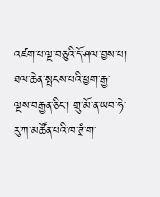འཛག་པ་ལྔ་བཅུའི་དོ་ཤལ་བྱས་པ། ཐལ་ཆེན་སྤངས་པའི་ཕྱག་རྒྱ་ལྔས་བརྒྱན་ཅིང་། གྲུ་མོ་ན་ཡབ་ཧེ་རུ་ཀ་མཚོན་པའི་ཁ་ཊྲཾ་ག་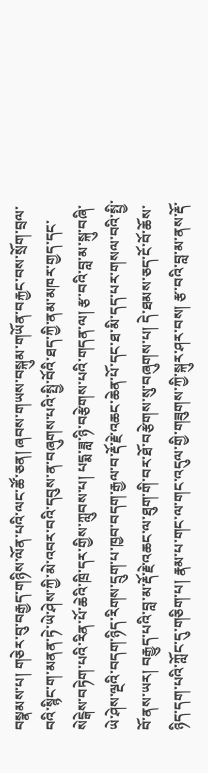བསྣམས་པ། གཅེར་བུ་བརྒྱད་གཉིས་ལོན་པའི་ལང་ཚོ་ཅན། ཞབས་གཡས་བསྐུམ་གཡོན་བརྐྱང་བས་སྲོག་བྲལ་བའི་སྙིང་ག་མནན་ཏེ་ཡེ་ཤེས་ཀྱི་མེ་འབར་བའི་དབུས་ན་བཞུགས་པའི་སྤྱི་བོའི་ཐད་ཀྱི་ནམ་མཁར་གྱད་དང་སེངྒེས་བཏེག་པའི་རིན་པོ་ཆེའི་ཁྲི་དར་གྱིས་ཀླུབས་པ། པདྨ་ཟླ་ཉི་བརྩེགས་པའི་གདན་ལ། རྩ་བའི་བླ་མ་སྐུ་བཞི་ཡེ་ཤེས་ལྔའི་བདག་ཉིད་རིགས་དྲུག་པ་ཁྱབ་བདག་རྒྱལ་བ་རྡོ་རྗེ་འཆང་ཆེན་པོ་དང་ཐ་མི་དད་པར་གསལ་བའི་སྤྱི་བོ་ནས་ཡར། བརྒྱུད་པའི་བླ་མ་རྡོ་རྗེ་འཆང་ལ་ཐུག་གི་བར་ཐོ་བརྩེགས་སུ་བཞུགས་པ། དེ་ཐམས་ཅད་ངོ་བོ་ཆོས་ཉིད་དག་པའི་ཀློང་དུ་གཅིག་པ། རྣམ་པ་གང་ལ་གང་འདུལ་གྱི་གཟུགས་ཀྱི་སྐུར་ཤར་བས། རྩ་བའི་བླ་མ་ནས་རྡོ་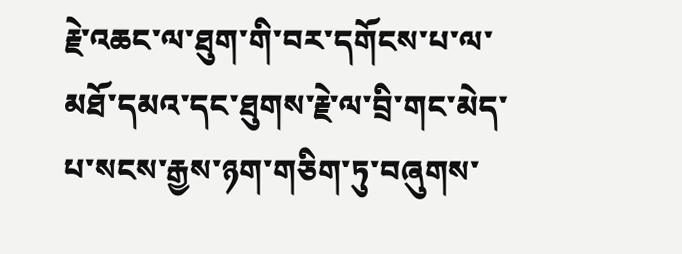རྗེ་འཆང་ལ་ཐུག་གི་བར་དགོངས་པ་ལ་མཐོ་དམའ་དང་ཐུགས་རྗེ་ལ་བྲི་གང་མེད་པ་སངས་རྒྱས་ཉག་གཅིག་ཏུ་བཞུགས་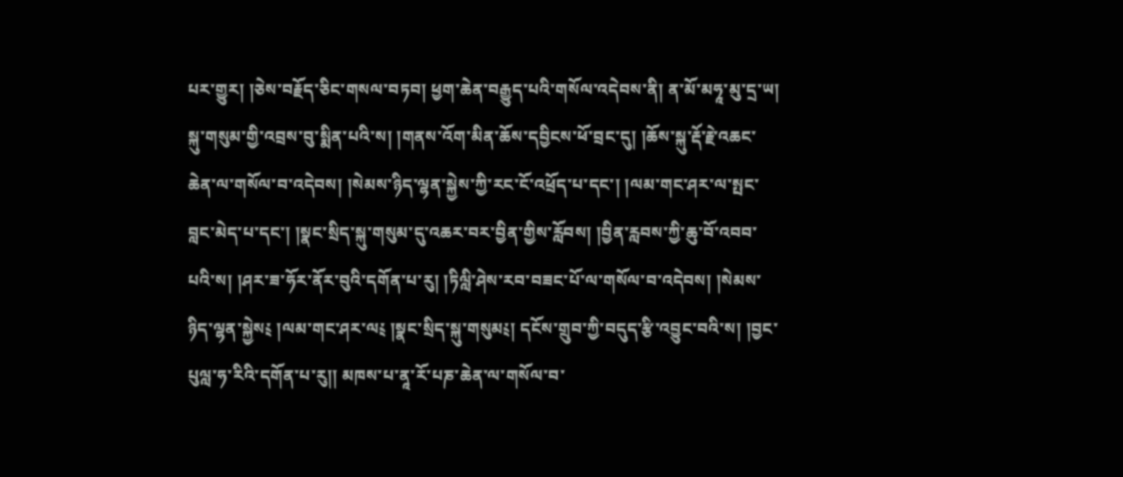པར་གྱུར། །ཅེས་བརྗོད་ཅིང་གསལ་བཏབ། ཕྱག་ཆེན་བརྒྱུད་པའི་གསོལ་འདེབས་ནི། ན་མོ་མཧཱ་མུ་དྲ་ཡ། སྐུ་གསུམ་གྱི་འབྲས་བུ་སྨིན་པའི་ས། །གནས་འོག་མིན་ཆོས་དབྱིངས་ཕོ་བྲང་དུ། །ཆོས་སྐུ་རྡོ་རྗེ་འཆང་ཆེན་ལ་གསོལ་བ་འདེབས། །སེམས་ཉིད་ལྷན་སྐྱེས་ཀྱི་རང་ངོ་འཕྲོད་པ་དང་། །ལམ་གང་ཤར་ལ་སྤང་བླང་མེད་པ་དང་། །སྣང་སྲིད་སྐུ་གསུམ་དུ་འཆར་བར་བྱིན་གྱིས་རློབས། །བྱིན་རླབས་ཀྱི་ཆུ་བོ་འབབ་པའི་ས། །ཤར་ཟ་ཧོར་ནོར་བུའི་དགོན་པ་རུ། །ཏིལླི་ཤེས་རབ་བཟང་པོ་ལ་གསོལ་བ་འདེབས། །སེམས་ཉིད་ལྷན་སྐྱེས༴ །ལམ་གང་ཤར་ལ༴ །སྣང་སྲིད་སྐུ་གསུམ༴། དངོས་གྲུབ་ཀྱི་བདུད་རྩི་འབྱུང་བའི་ས། །བྱང་པུལླ་ཧ་རིའི་དགོན་པ་རུ།། མཁས་པ་ནཱ་རོ་པཎ་ཆེན་ལ་གསོལ་བ་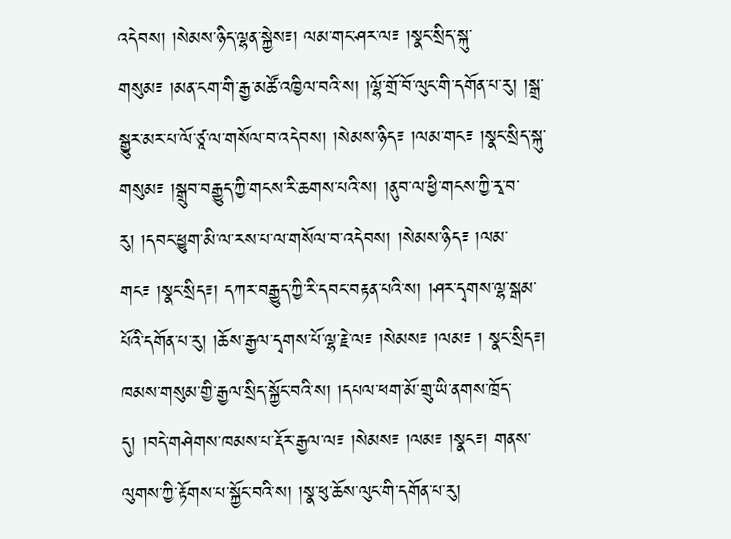འདེབས། །སེམས་ཉིད་ལྷན་སྐྱེས༴། ལམ་གང་ཤར་ལ༴ །སྣང་སྲིད་སྐུ་གསུམ༴ །མན་ངག་གི་རྒྱ་མཚོ་འཁྱིལ་བའི་ས། །ལྷོ་གྲོ་བོ་ལུང་གི་དགོན་པ་རུ། །སྒྲ་སྒྱུར་མར་པ་ལོ་ཙཱ་ལ་གསོལ་བ་འདེབས། །སེམས་ཉིད༴ །ལམ་གང༴ །སྣང་སྲིད་སྐུ་གསུམ༴ །སྒྲུབ་བརྒྱུད་ཀྱི་གངས་རི་ཆགས་པའི་ས། །ནུབ་ལ་ཕྱི་གངས་ཀྱི་རྭ་བ་རུ། །དབང་ཕྱུག་མི་ལ་རས་པ་ལ་གསོལ་བ་འདེབས། །སེམས་ཉིད༴ །ལམ་གང༴ །སྣང་སྲིད༴། དཀར་བརྒྱུད་ཀྱི་རི་དབང་བརྟན་པའི་ས། །ཤར་དྭགས་ལྷ་སྒམ་པོའི་དགོན་པ་རུ། །ཆོས་རྒྱལ་དྭགས་པོ་ལྷ་རྗེ་ལ༴ །སེམས༴ །ལམ༴ ། སྣང་སྲིད༴། ཁམས་གསུམ་གྱི་རྒྱལ་སྲིད་སྐྱོང་བའི་ས། །དཔལ་ཕག་མོ་གྲུ་ཡི་ནགས་ཁྲོད་དུ། །བདེ་གཤེགས་ཁམས་པ་རྡོར་རྒྱལ་ལ༴ །སེམས༴ །ལམ༴ །སྣང༴། གནས་ལུགས་ཀྱི་རྟོགས་པ་སྐྱོང་བའི་ས། །སྣ་ཕུ་ཆོས་ལུང་གི་དགོན་པ་རུ།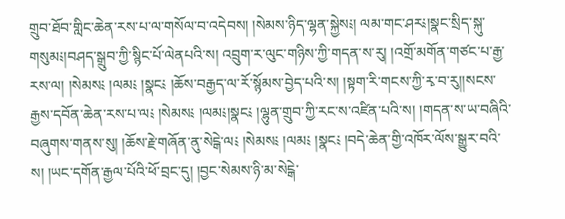གྲུབ་ཐོབ་གླིང་ཆེན་རས་པ་ལ་གསོལ་བ་འདེབས། །སེམས་ཉིད་ལྷན་སྐྱེས༴། ལམ་གང་ཤར༴།སྣང་སྲིད་སྐུ་གསུམ༴།བཤད་སྒྲུབ་ཀྱི་སྙིང་པོ་ལེནཔའི་ས། འབྲུག་ར་ལུང་གཉིས་ཀྱི་གདན་ས་རུ། །འགྲོ་མགོན་གཙང་པ་རྒྱ་རས་ལ། །སེམས༴ །ལམ༴ །སྣང༴ །ཆོས་བརྒྱད་ལ་རོ་སྙོམས་བྱེད་པའི་ས། །སྟག་རི་གངས་ཀྱི་རྭ་བ་རུ།།སངས་རྒྱས་དབོན་ཆེན་རས་པ་ལ༴ །སེམས༴ །ལམ༴།སྣང༴ །ལྷུན་གྲུབ་ཀྱི་རང་ས་འཛིན་པའི་ས། །གདན་ས་ཡ་བཞིའི་བཞུགས་གནས་སུ། །ཆོས་རྗེ་གཞོན་ནུ་སེངྒེ་ལ༴ །སེམས༴ །ལམ༴ །སྣང༴ །བདེ་ཆེན་གྱི་འཁོར་ལོས་སྒྱུར་བའི་ས། །ཡང་དགོན་རྒྱལ་པོའི་ཕོ་བྲང་དུ། །བྱང་སེམས་ཉི་མ་སེངྒེ་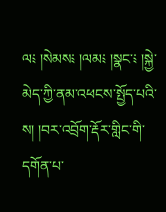ལ༴ །སེམས༴ །ལམ༴ །སྣང་༴ །སྐྱེ་མེད་ཀྱི་ནམ་འཕངས་སྤྱོད་པའི་ས། །བར་འབྲོག་རྡོར་གླིང་གི་དགོན་པ་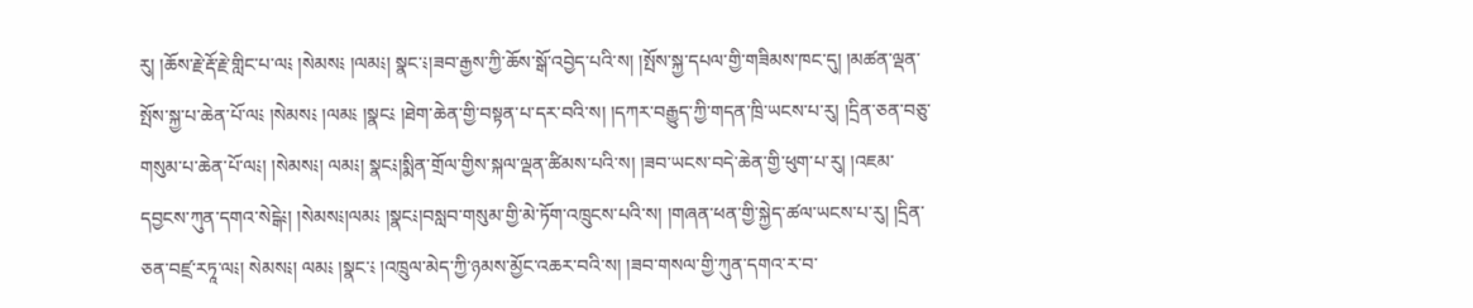རུ། །ཆོས་རྗེ་རྡོ་རྗེ་གླིང་པ་ལ༴ །སེམས༴ །ལམ༴། སྣང་༴།ཟབ་རྒྱས་ཀྱི་ཆོས་སྒོ་འབྱེད་པའི་ས། །སྤོས་སྐྱ་དཔལ་གྱི་གཟིམས་ཁང་དུ། །མཚན་ལྡན་སྤོས་སྐྱ་པ་ཆེན་པོ་ལ༴ །སེམས༴ །ལམ༴ །སྣང༴ །ཐེག་ཆེན་གྱི་བསྟན་པ་དར་བའི་ས། །དཀར་བརྒྱུད་ཀྱི་གདན་ཁྲི་ཡངས་པ་རུ། །དྲིན་ཅན་བཅུ་གསུམ་པ་ཆེན་པོ་ལ༴། །སེམས༴། ལམ༴། སྣང༴།སྨིན་གྲོལ་གྱིས་སྐལ་ལྡན་ཚིམས་པའི་ས། །ཟབ་ཡངས་བདེ་ཆེན་གྱི་ཕུག་པ་རུ། །འཇམ་དབྱངས་ཀུན་དགའ་སེངྒེ༴། །སེམས༴།ལམ༴ །སྣང༴།བསླབ་གསུམ་གྱི་མེ་ཏོག་འཁྲུངས་པའི་ས། །གཞན་ཕན་གྱི་སྐྱེད་ཚལ་ཡངས་པ་རུ། །དྲིན་ཅན་བཛྲ་རཏཱ་ལ༴། སེམས༴། ལམ༴ །སྣང་༴ །འཁྲུལ་མེད་ཀྱི་ཉམས་མྱོང་འཆར་བའི་ས། །ཟབ་གསལ་གྱི་ཀུན་དགའ་ར་བ་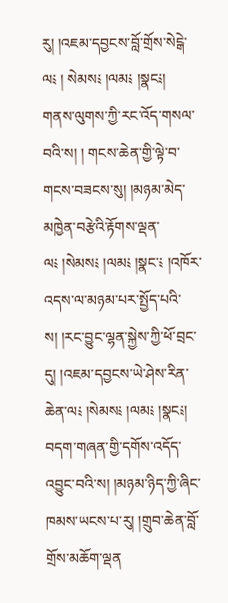རུ། །འཇམ་དབྱངས་བློ་གྲོས་སེངྒེ་ལ༴ ། སེམས༴ །ལམ༴ །སྣང༴། གནས་ལུགས་ཀྱི་རང་འོད་གསལ་བའི་ས། ། གངས་ཆེན་གྱི་ལྟེ་བ་གངས་བཟངས་སུ། །མཉམ་མེད་མཁྱེན་བརྩེའི་རྟོགས་ལྡན་ལ༴ །སེམས༴ །ལམ༴ །སྣང་༴ །འཁོར་འདས་ལ་མཉམ་པར་སྤྱོད་པའི་ས། །རང་བྱུང་ལྷན་སྐྱེས་ཀྱི་ཕོ་བྲང་དུ། །འཇམ་དབྱངས་ཡེ་ཤེས་རིན་ཆེན་ལ༴ །སེམས༴ །ལམ༴ །སྣང༴། བདག་གཞན་གྱི་དགོས་འདོད་འབྱུང་བའི་ས། །མཉམ་ཉིད་ཀྱི་ཞིང་ཁམས་ཡངས་པ་རུ། །གྲུབ་ཆེན་བློ་གྲོས་མཆོག་ལྡན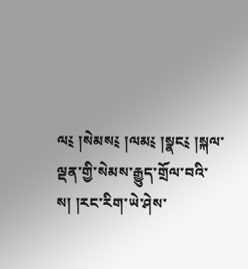ལ༴ །སེམས༴ །ལམ༴ །སྣང༴ །སྐལ་ལྡན་གྱི་སེམས་རྒྱུད་གྲོལ་བའི་ས། །རང་རིག་ཡེ་ཤེས་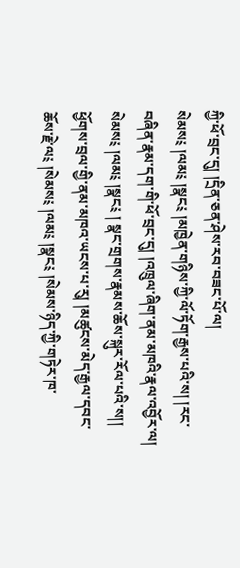ཀྱི་ཕོ་བྲང་དུ། །དྲིན་ཅན་ཤེས་རབ་བཟང་པོ་ལ། སེམས༴ །ལམ༴ །སྣང༴ །མཁྱེན་གཉིས་ཀྱི་ལོ་ཏོག་རྒྱས་པའི་ས། །རང་བཞིན་རྣམ་དག་གི་ཕོ་བྲང་དུ། །འཁྲུལ་ཞིག་ནམ་མཁའི་རྣལ་འབྱོར་ལ། སེམས༴ །ལམ༴ །སྣང༴ ། སྣང་གྲགས་རྣམས་ཆོས་སྐུར་རོལ་པའི་ས།། ཕྱོགས་བྲལ་གྱི་ནམ་མཁའ་ཡངས་པ་རུ། །མཚུངས་མེད་རྒྱལ་དབང་ཆོས་རྗེ་ལ༴ །སེམས༴ །ལམ༴ །སྣང༴ །སེམས་ཉིད་ཀྱི་གཏེར་ཁ་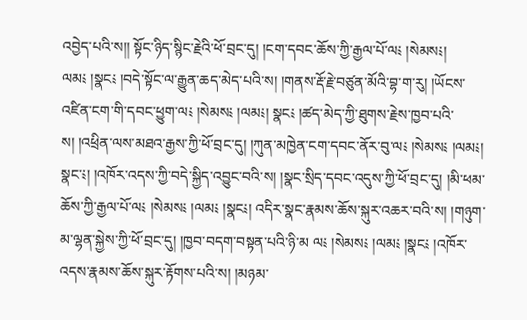འབྱེད་པའི་ས།། སྟོང་ཉིད་སྙིང་རྗེའི་ཕོ་བྲང་དུ། །ངག་དབང་ཆོས་ཀྱི་རྒྱལ་པོ་ལ༴ །སེམས༴། ལམ༴ །སྣང༴ །བདེ་སྟོང་ལ་རྒྱུན་ཆད་མེད་པའི་ས། །གནས་རྡོ་རྗེ་བཙུན་མོའི་བྷ་ག་རུ། །ཡོངས་འཛིན་ངག་གི་དབང་ཕྱུག་ལ༴ །སེམས༴ །ལམ༴། སྣང༴ །ཚད་མེད་ཀྱི་ཐུགས་རྗེས་ཁྱབ་པའི་ས། །འཕྲིན་ལས་མཐའ་རྒྱས་ཀྱི་ཕོ་བྲང་དུ། །ཀུན་མཁྱེན་ངག་དབང་ནོར་བུ་ལ༴ །སེམས༴ །ལམ༴། སྣང་༴། །འཁོར་འདས་ཀྱི་བདེ་སྐྱིད་འབྱུང་བའི་ས། །སྣང་སྲིད་དབང་འདུས་ཀྱི་ཕོ་བྲང་དུ། །མི་ཕམ་ཆོས་ཀྱི་རྒྱལ་པོ་ལ༴ །སེམས༴ །ལམ༴ །སྣང༴། འདིར་སྣང་རྣམས་ཆོས་སྐུར་འཆར་བའི་ས། །གཉུག་མ་ལྷན་སྐྱེས་ཀྱི་ཕོ་བྲང་དུ། །ཁྱབ་བདག་བསྟན་པའི་ཉི་མ ལ༴ །སེམས༴ །ལམ༴ །སྣང༴ །འཁོར་འདས་རྣམས་ཆོས་སྐུར་རྟོགས་པའི་ས། །མཉམ་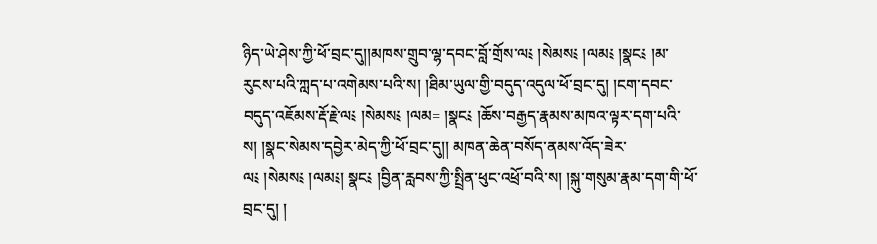ཉིད་ཡེ་ཤེས་ཀྱི་ཕོ་བྲང་དུ།།མཁས་གྲུབ་ལྷ་དབང་བློ་གྲོས་ལ༴ །སེམས༴ །ལམ༴ །སྣང༴ །མ་རུངས་པའི་ཀླད་པ་འགེམས་པའི་ས། །ཐིམ་ཡུལ་གྱི་བདུད་འདུལ་ཕོ་བྲང་དུ། །ངག་དབང་བདུད་འཇོམས་རྡོ་རྗེ་ལ༴ །སེམས༴ །ལམ= །སྣང༴ །ཆོས་བརྒྱད་རྣམས་མཁའ་ལྟར་དག་པའི་ས། །སྣང་སེམས་དབྱེར་མེད་ཀྱི་ཕོ་བྲང་དུ།། མཁན་ཆེན་བསོད་ནམས་འོད་ཟེར་ལ༴ །སེམས༴ །ལམ༴། སྣང༴ །བྱིན་རླབས་ཀྱི་སྤྲིན་ཕུང་འཕྲོ་བའི་ས། །སྐུ་གསུམ་རྣམ་དག་གི་ཕོ་བྲང་དུ། །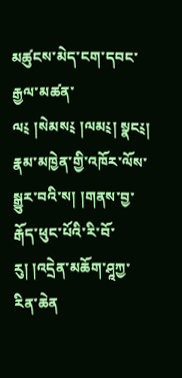མཚུངས་མེད་ངག་དབང་རྒྱལ་མཚན་ལ༴ །སེམས༴ །ལམ༴། སྣང༴། རྣམ་མཁྱེན་གྱི་འཁོར་ལོས་སྒྱུར་བའི་ས། །གནས་བྱ་རྒོད་ཕུང་པོའི་རི་བོ་རུ། །འདྲེན་མཆོག་ཤཱཀྱ་རིན་ཆེན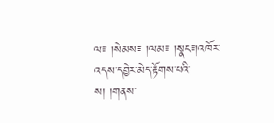ལ༴ །སེམས༴ །ལམ༴ །སྣང༴།འཁོར་འདས་དབྱེར་མེད་རྟོགས་པའི་ས། །གནས་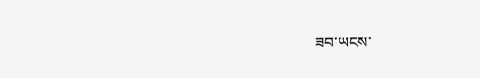ཟབ་ཡངས་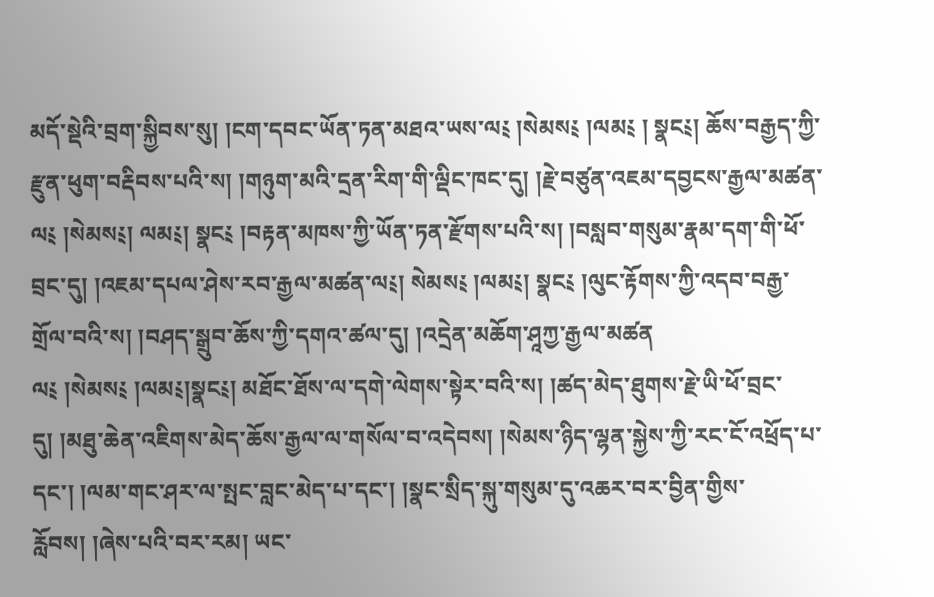མདོ་སྡེའི་བྲག་སྐྱིབས་སུ། །ངག་དབང་ཡོན་ཏན་མཐའ་ཡས་ལ༴ །སེམས༴ །ལམ༴ ། སྣང༴། ཆོས་བརྒྱད་ཀྱི་རྫུན་ཕུག་བརྡིབས་པའི་ས། །གཉུག་མའི་དྲན་རིག་གི་ལྡིང་ཁང་དུ། །རྗེ་བཙུན་འཇམ་དབྱངས་རྒྱལ་མཚན་ལ༴ །སེམས༴། ལམ༴། སྣང༴ །བརྟན་མཁས་ཀྱི་ཡོན་ཏན་རྫོགས་པའི་ས། །བསླབ་གསུམ་རྣམ་དག་གི་ཕོ་བྲང་དུ། །འཇམ་དཔལ་ཤེས་རབ་རྒྱལ་མཚན་ལ༴། སེམས༴ །ལམ༴། སྣང༴ །ལུང་རྟོགས་ཀྱི་འདབ་བརྒྱ་གྲོལ་བའི་ས། །བཤད་སྒྲུབ་ཆོས་ཀྱི་དགའ་ཚལ་དུ། །འདྲེན་མཆོག་ཤཱཀྱ་རྒྱལ་མཚན ལ༴ །སེམས༴ །ལམ༴།སྣང༴། མཐོང་ཐོས་ལ་དགེ་ལེགས་སྟེར་བའི་ས། །ཚད་མེད་ཐུགས་རྗེ་ཡི་ཕོ་བྲང་དུ། །མཐུ་ཆེན་འཇིགས་མེད་ཆོས་རྒྱལ་ལ་གསོལ་བ་འདེབས། །སེམས་ཉིད་ལྷན་སྐྱེས་ཀྱི་རང་ངོ་འཕྲོད་པ་དང་། །ལམ་གང་ཤར་ལ་སྤང་བླང་མེད་པ་དང་། །སྣང་སྲིད་སྐུ་གསུམ་དུ་འཆར་བར་བྱིན་གྱིས་རློབས། །ཞེས་པའི་བར་རམ། ཡང་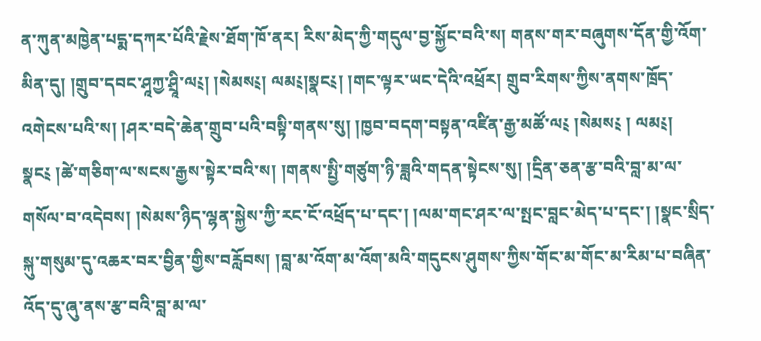ན་ཀུན་མཁྱེན་པདྨ་དཀར་པོའི་རྗེས་ཐོག་ཁོ་ནར། རིས་མེད་ཀྱི་གདུལ་བྱ་སྐྱོང་བའི་ས། གནས་གར་བཞུགས་དོན་གྱི་འོག་མིན་དུ། །གྲུབ་དབང་ཤཱཀྱ་ཤྲཱི་ལ༴། །སེམས༴། ལམ༴།སྣང༴། །གང་ལྟར་ཡང་དེའི་འཕྲོར། གྲུབ་རིགས་ཀྱིས་ནགས་ཁྲོད་འགེངས་པའི་ས། །ཤར་བདེ་ཆེན་གྲུབ་པའི་བསྟི་གནས་སུ། །ཁྱབ་བདག་བསྟན་འཛིན་རྒྱ་མཚོ་ལ༴ །སེམས༴ ། ལམ༴། སྣང༴ །ཚེ་གཅིག་ལ་སངས་རྒྱས་སྟེར་བའི་ས། །གནས་སྤྱི་གཙུག་ཉི་ཟླའི་གདན་སྟེངས་སུ། །དྲིན་ཅན་རྩ་བའི་བླ་མ་ལ་གསོལ་བ་འདེབས། །སེམས་ཉིད་ལྷན་སྐྱེས་ཀྱི་རང་ངོ་འཕྲོད་པ་དང་། །ལམ་གང་ཤར་ལ་སྤང་བླང་མེད་པ་དང་། །སྣང་སྲིད་སྐུ་གསུམ་དུ་འཆར་བར་བྱིན་གྱིས་བརློབས། །བླ་མ་འོག་མ་འོག་མའི་གདུངས་ཤུགས་ཀྱིས་གོང་མ་གོང་མ་རིམ་པ་བཞིན་འོད་དུ་ཞུ་ནས་རྩ་བའི་བླ་མ་ལ་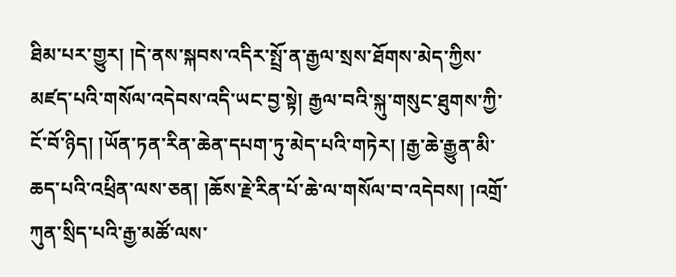ཐིམ་པར་གྱུར། །དེ་ནས་སྐབས་འདིར་སྤྲོ་ན་རྒྱལ་སྲས་ཐོགས་མེད་ཀྱིས་མཛད་པའི་གསོལ་འདེབས་འདི་ཡང་བྱ་སྟེ། རྒྱལ་བའི་སྐུ་གསུང་ཐུགས་ཀྱི་ངོ་བོ་ཉིད། །ཡོན་ཏན་རིན་ཆེན་དཔག་ཏུ་མེད་པའི་གཏེར། །རྒྱ་ཆེ་རྒྱུན་མི་ཆད་པའི་འཕྲིན་ལས་ཅན། །ཆོས་རྗེ་རིན་པོ་ཆེ་ལ་གསོལ་བ་འདེབས། །འགྲོ་ཀུན་སྲིད་པའི་རྒྱ་མཚོ་ལས་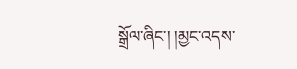སྒྲོལ་ཞིང་། །མྱང་འདས་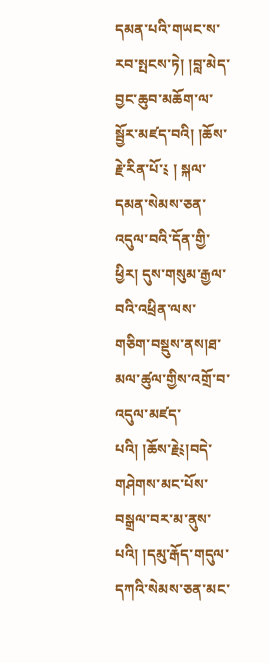དམན་པའི་གཡང་ས་རབ་སྤངས་ཏེ། །བླ་མེད་བྱང་ཆུབ་མཆོག་ལ་སྦྱོར་མཛད་བའི། །ཆོས་རྗེ་རིན་པོ་༴ ། སྐལ་དམན་སེམས་ཅན་འདུལ་བའི་དོན་གྱི་ཕྱིར། དུས་གསུམ་རྒྱལ་བའི་འཕྲིན་ལས་གཅིག་བསྡུས་ནས།ཐ་མལ་ཚུལ་གྱིས་འགྲོ་བ་འདུལ་མཛད་པའི། །ཆོས་རྗེ༴།བདེ་གཤེགས་མང་པོས་བསྒྲལ་བར་མ་ནུས་པའི། །དམུ་རྒོད་གདུལ་དཀའི་སེམས་ཅན་མང་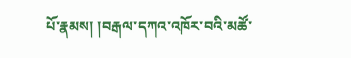པོ་རྣམས། །བརྒལ་དཀའ་འཁོར་བའི་མཚོ་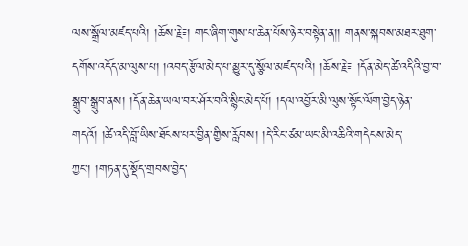ལས་སྒྲོལ་མཛད་པའི། །ཆོས་རྗེ༴། གང་ཞིག་གུས་པ་ཆེན་པོས་ཉེར་བསྟེན་ན།། གནས་སྐབས་མཐར་ཐུག་དགོས་འདོད་མ་ལུས་པ། །འབད་རྩོལ་མེད་པ་མྱུར་དུ་སྩོལ་མཛད་པའི། །ཆོས་རྗེ༴ །དོན་མེད་ཚེ་འདིའི་བྱ་བ་སྒྲུབ་སྒྲུབ་ནས། །དོན་ཆེན་ཡལ་བར་ཤོར་བའི་སྙིང་མེད་པོ། །དལ་འབྱོར་མི་ལུས་སྟོང་ལོག་བྱེད་ཉེན་གདའོ། །ཚེ་འདི་བློ་ཡིས་ཐོངས་པར་བྱིན་གྱིས་རློབས། །དེ་རིང་ཙམ་ཡང་མི་འཆིའི་གདེངས་མེད་ཀྱང་། །གཏན་དུ་སྡོད་གྲབས་བྱེད་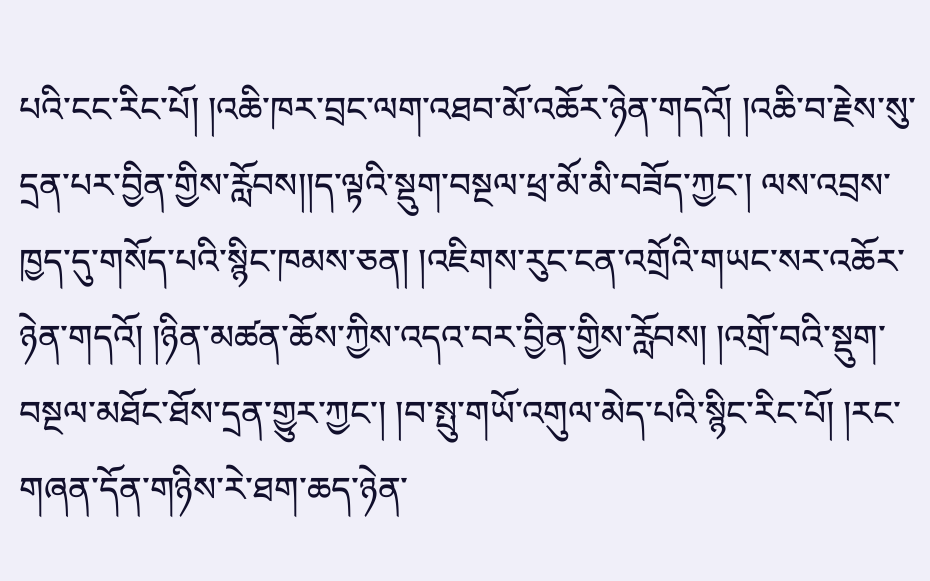པའི་ངང་རིང་པོ། །འཆི་ཁར་བྲང་ལག་འཐབ་མོ་འཆོར་ཉེན་གདའོ། །འཆི་བ་རྗེས་སུ་དྲན་པར་བྱིན་གྱིས་རློབས།།ད་ལྟའི་སྡུག་བསྔལ་ཕྲ་མོ་མི་བཟོད་ཀྱང་། ལས་འབྲས་ཁྱད་དུ་གསོད་པའི་སྙིང་ཁམས་ཅན། །འཇིགས་རུང་ངན་འགྲོའི་གཡང་སར་འཆོར་ཉེན་གདའོ། །ཉིན་མཚན་ཆོས་ཀྱིས་འདའ་བར་བྱིན་གྱིས་རློབས། །འགྲོ་བའི་སྡུག་བསྔལ་མཐོང་ཐོས་དྲན་གྱུར་ཀྱང་། །བ་སྤུ་གཡོ་འགུལ་མེད་པའི་སྙིང་རིང་པོ། །རང་གཞན་དོན་གཉིས་རེ་ཐག་ཆད་ཉེན་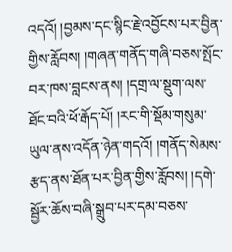འདའོ། །བྱམས་དང་སྙིང་རྗེ་འབྱོངས་པར་བྱིན་གྱིས་རློབས། །གཞན་གནོད་གཞི་བཅས་སྤོང་བར་ཁས་བླངས་ནས། །དགྲ་ལ་སྡུག་ལས་ཐོང་བའི་ཕོ་རྒོད་པོ། །རང་གི་སྡོམ་གསུམ་ཡུལ་ནས་འདོན་ཉེན་གདའོ། །གནོད་སེམས་རྩད་ནས་ཐོན་པར་བྱིན་གྱིས་རློབས། །དགེ་སྦྱོར་ཆོས་བཞི་སྒྲུབ་པར་དམ་བཅས་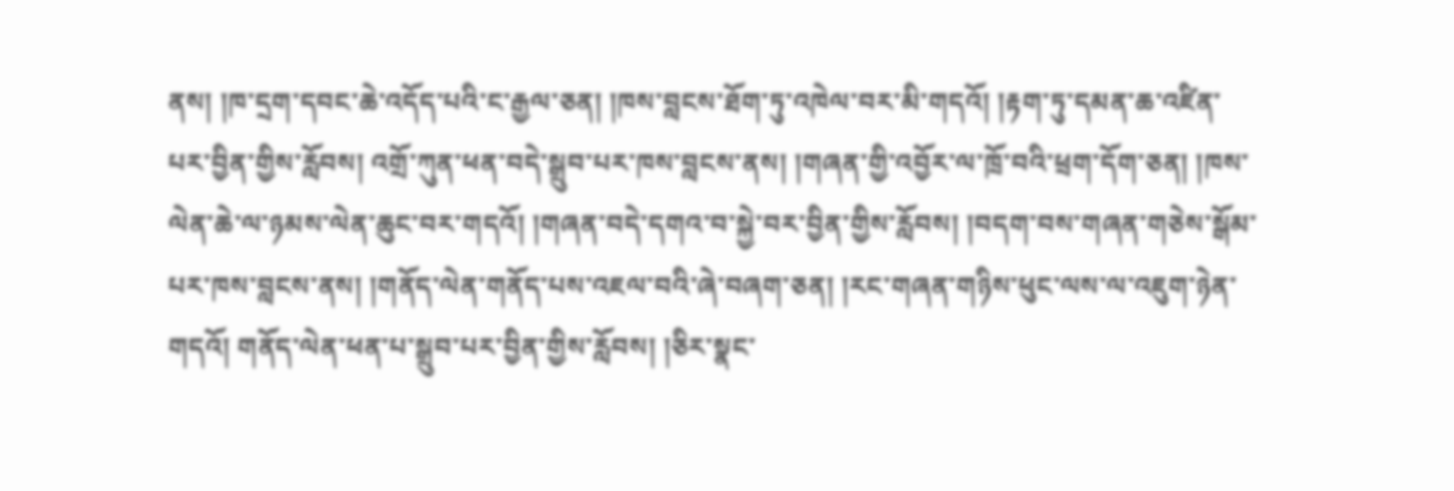ནས། །ཁ་དྲག་དབང་ཆེ་འདོད་པའི་ང་རྒྱལ་ཅན། །ཁས་བླངས་ཐོག་ཏུ་འཁེལ་བར་མི་གདའོ། །རྟག་ཏུ་དམན་ཆ་འཛིན་པར་བྱིན་གྱིས་རློབས། འགྲོ་ཀུན་ཕན་བདེ་སྒྲུབ་པར་ཁས་བླངས་ནས། །གཞན་གྱི་འབྱོར་ལ་ཁྲོ་བའི་ཕྲག་དོག་ཅན། །ཁས་ལེན་ཆེ་ལ་ཉམས་ལེན་ཆུང་བར་གདའོ། །གཞན་བདེ་དགའ་བ་སྐྱེ་བར་བྱིན་གྱིས་རློབས། །བདག་བས་གཞན་གཅེས་སྒོམ་པར་ཁས་བླངས་ནས། །གནོད་ལེན་གནོད་པས་འཇལ་བའི་ཞེ་བཞག་ཅན། །རང་གཞན་གཉིས་ཕུང་ལས་ལ་འཇུག་ཉེན་གདའོ། གནོད་ལེན་ཕན་པ་སྒྲུབ་པར་བྱིན་གྱིས་རློབས། །ཅིར་སྣང་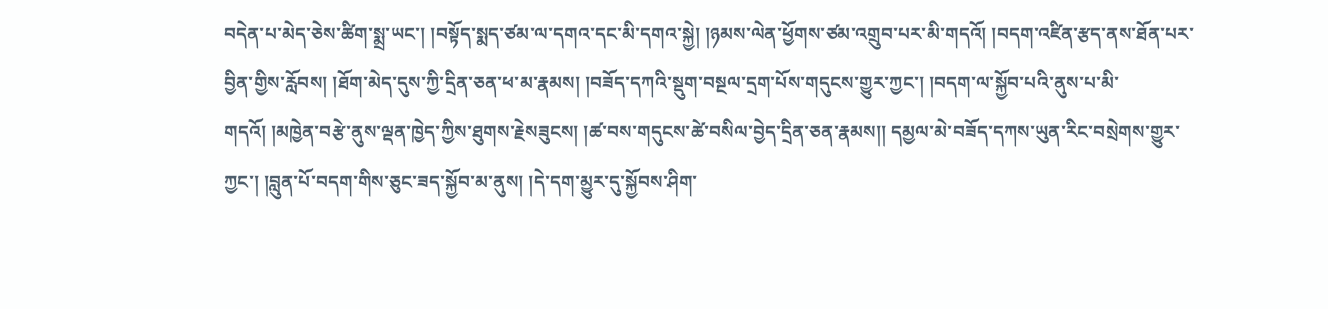བདེན་པ་མེད་ཅེས་ཚིག་སྨྲ་ཡང་། །བསྟོད་སྨད་ཙམ་ལ་དགའ་དང་མི་དགའ་སྐྱེ། །ཉམས་ལེན་ཕྱོགས་ཙམ་འགྲུབ་པར་མི་གདའོ། །བདག་འཛིན་རྩད་ནས་ཐོན་པར་བྱིན་གྱིས་རློབས། །ཐོག་མེད་དུས་ཀྱི་དྲིན་ཅན་ཕ་མ་རྣམས། །བཟོད་དཀའི་སྡུག་བསྔལ་དྲག་པོས་གདུངས་གྱུར་ཀྱང་། །བདག་ལ་སྐྱོབ་པའི་ནུས་པ་མི་གདའོ། །མཁྱེན་བརྩེ་ནུས་ལྡན་ཁྱེད་ཀྱིས་ཐུགས་རྗེསཟུངས། །ཚ་བས་གདུངས་ཚེ་བསིལ་བྱེད་དྲིན་ཅན་རྣམས།། དམྱལ་མེ་བཟོད་དཀས་ཡུན་རིང་བསྲེགས་གྱུར་ཀྱང་། །བླུན་པོ་བདག་གིས་ཅུང་ཟད་སྐྱོབ་མ་ནུས། །དེ་དག་མྱུར་དུ་སྐྱོབས་ཤིག་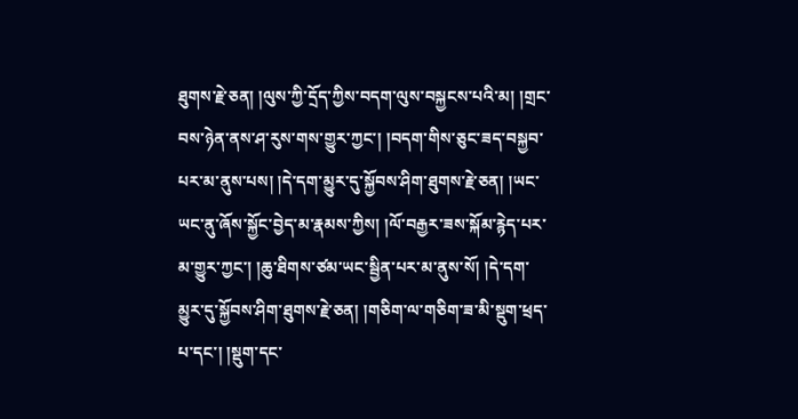ཐུགས་རྗེ་ཅན། །ལུས་ཀྱི་དྲོད་ཀྱིས་བདག་ལུས་བསྐྱངས་པའི་མ། །གྲང་བས་ཉེན་ནས་ཤ་རུས་གས་གྱུར་ཀྱང་། །བདག་གིས་ཅུང་ཟད་བསྐྱབ་པར་མ་ནུས་པས། །དེ་དག་མྱུར་དུ་སྐྱོབས་ཤིག་ཐུགས་རྗེ་ཅན། །ཡང་ཡང་ནུ་ཞོས་སྐྱོང་བྱེད་མ་རྣམས་ཀྱིས། །ལོ་བརྒྱར་ཟས་སྐོམ་རྙེད་པར་མ་གྱུར་ཀྱང་། །ཆུ་ཐིགས་ཙམ་ཡང་སྦྱིན་པར་མ་ནུས་སོ། །དེ་དག་མྱུར་དུ་སྐྱོབས་ཤིག་ཐུགས་རྗེ་ཅན། །གཅིག་ལ་གཅིག་ཟ་མི་སྡུག་ཕྲད་པ་དང་། །སྡུག་དང་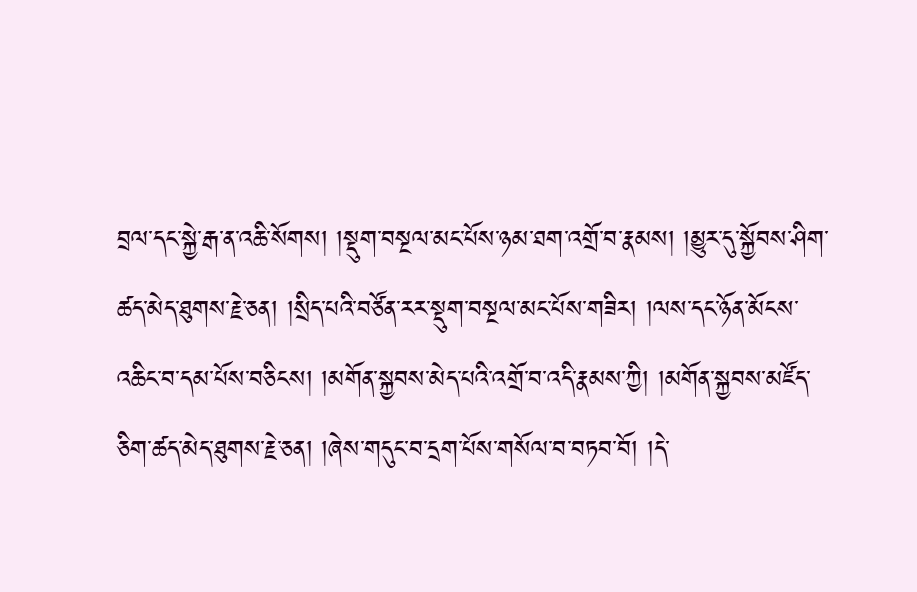བྲལ་དང་སྐྱེ་རྒ་ན་འཆི་སོགས། །སྡུག་བསྔལ་མང་པོས་ཉམ་ཐག་འགྲོ་བ་རྣམས། །མྱུར་དུ་སྐྱོབས་ཤིག་ཚད་མེད་ཐུགས་རྗེ་ཅན། །སྲིད་པའི་བཙོན་རར་སྡུག་བསྔལ་མང་པོས་གཟིར། །ལས་དང་ཉོན་མོངས་འཆིང་བ་དམ་པོས་བཅིངས། །མགོན་སྐྱབས་མེད་པའི་འགྲོ་བ་འདི་རྣམས་ཀྱི། །མགོན་སྐྱབས་མཛོད་ཅིག་ཚད་མེད་ཐུགས་རྗེ་ཅན། །ཞེས་གདུང་བ་དྲག་པོས་གསོལ་བ་བཏབ་བོ། །དེ་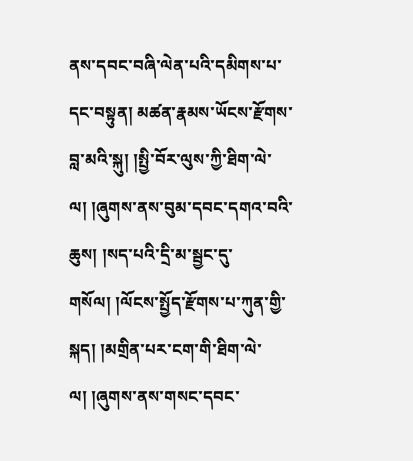ནས་དབང་བཞི་ལེན་པའི་དམིགས་པ་དང་བསྟུན། མཚན་རྣམས་ཡོངས་རྫོགས་བླ་མའི་སྐུ། །སྤྱི་བོར་ལུས་ཀྱི་ཐིག་ལེ་ལ། །ཞུགས་ནས་བུམ་དབང་དགའ་བའི་ཆུས། །སད་པའི་དྲི་མ་སྦྱང་དུ་གསོལ། །ལོངས་སྤྱོད་རྫོགས་པ་ཀུན་གྱི་སྐད། །མགྲིན་པར་ངག་གི་ཐིག་ལེ་ལ། །ཞུགས་ནས་གསང་དབང་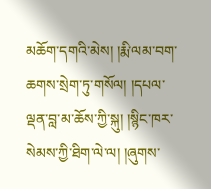མཆོག་དགའི་མེས། །རྨི་ལམ་བག་ཆགས་སྲེག་ཏུ་གསོལ། །དཔལ་ལྡན་བླ་མ་ཆོས་ཀྱི་སྐུ། །སྙིང་ཁར་སེམས་ཀྱི་ཐིག་ལེ་ལ། །ཞུགས་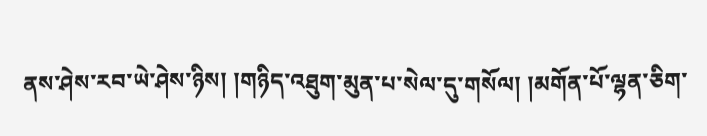ནས་ཤེས་རབ་ཡེ་ཤེས་ཉིས། །གཉིད་འཐུག་མུན་པ་སེལ་དུ་གསོལ། །མགོན་པོ་ལྷན་ཅིག་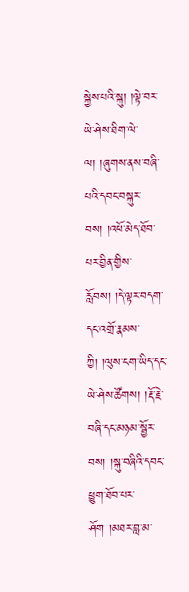སྐྱེས་པའི་སྐུ། །ལྟེ་བར་ཡེ་ཤེས་ཐིག་ལེ་ལ། །ཞུགས་ནས་བཞི་པའི་དབང་བསྐུར་བས། །འཕོ་མེད་ཐོབ་པར་བྱིན་གྱིས་རློབས། །དེ་ལྟར་བདག་དང་འགྲོ་རྣམས་ཀྱི། །ལུས་ངག་ཡིད་དང་ཡེ་ཤེས་ཚོགས། །རྡོ་རྗེ་བཞི་དང་མཉམ་སྦྱོར་བས། །སྐུ་བཞིའི་དབང་ཕྱུག་ཐོབ་པར་ཤོག །མཐར་བླ་མ་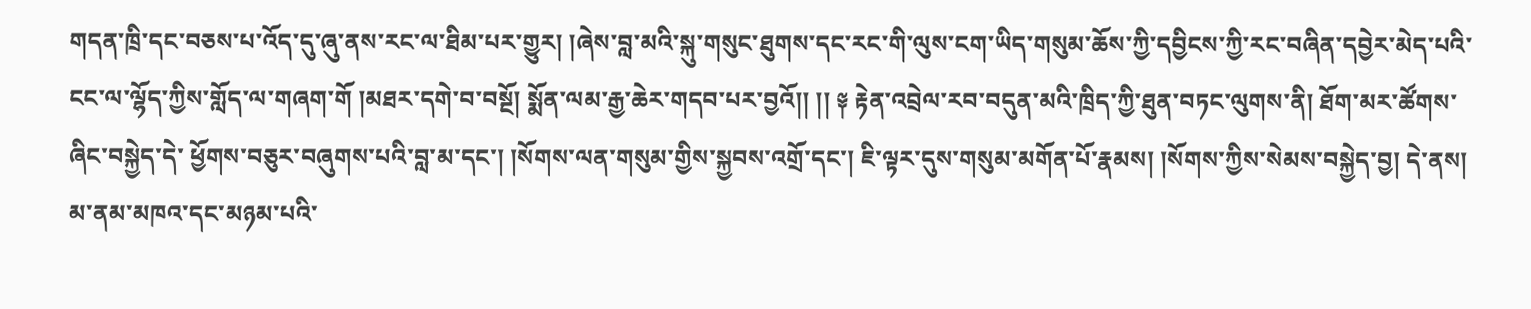གདན་ཁྲི་དང་བཅས་པ་འོད་དུ་ཞུ་ནས་རང་ལ་ཐིམ་པར་གྱུར། །ཞེས་བླ་མའི་སྐུ་གསུང་ཐུགས་དང་རང་གི་ལུས་ངག་ཡིད་གསུམ་ཆོས་ཀྱི་དབྱིངས་ཀྱི་རང་བཞིན་དབྱེར་མེད་པའི་ངང་ལ་ལྷོད་ཀྱིས་གློད་ལ་གཞག་གོ །མཐར་དགེ་བ་བསྔོ། སྨོན་ལམ་རྒྱ་ཆེར་གདབ་པར་བྱའོ།། །། ༈ རྟེན་འབྲེལ་རབ་བདུན་མའི་ཁྲིད་ཀྱི་ཐུན་བཏང་ལུགས་ནི། ཐོག་མར་ཚོགས་ཞིང་བསྐྱེད་དེ་ ཕྱོགས་བཅུར་བཞུགས་པའི་བླ་མ་དང་། །སོགས་ལན་གསུམ་གྱིས་སྐྱབས་འགྲོ་དང་། ཇི་ལྟར་དུས་གསུམ་མགོན་པོ་རྣམས། །སོགས་ཀྱིས་སེམས་བསྐྱེད་བྱ། དེ་ནས། མ་ནམ་མཁའ་དང་མཉམ་པའི་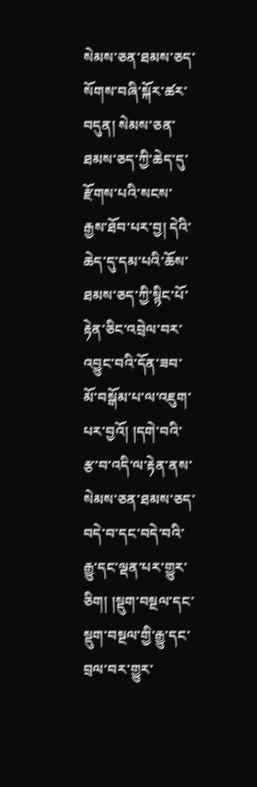སེམས་ཅན་ཐམས་ཅད་ སོགས་བཞི་སྐོར་ཚར་བདུན། སེམས་ཅན་ཐམས་ཅད་ཀྱི་ཆེད་དུ་རྫོགས་པའི་སངས་རྒྱས་ཐོབ་པར་བྱ། དེའི་ཆེད་དུ་དམ་པའི་ཆོས་ཐམས་ཅད་ཀྱི་སྙིང་པོ་རྟེན་ཅིང་འབྲེལ་བར་འབྱུང་བའི་དོན་ཟབ་མོ་བསྒོམ་པ་ལ་འཇུག་པར་བྱའོ། །དགེ་བའི་རྩ་བ་འདི་ལ་རྟེན་ནས་སེམས་ཅན་ཐམས་ཅད་བདེ་བ་དང་བདེ་བའི་རྒྱུ་དང་ལྡན་པར་གྱུར་ཅིག། །སྡུག་བསྔལ་དང་སྡུག་བསྔལ་གྱི་རྒྱུ་དང་བྲལ་བར་གྱུར་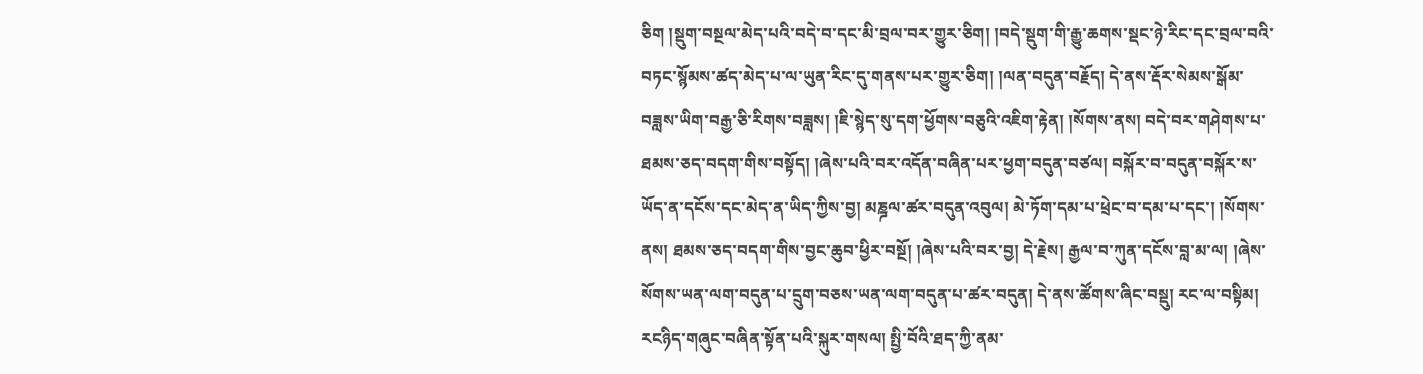ཅིག །སྡུག་བསྔལ་མེད་པའི་བདེ་བ་དང་མི་བྲལ་བར་གྱུར་ཅིག། །བདེ་སྡུག་གི་རྒྱུ་ཆགས་སྡང་ཉེ་རིང་དང་བྲལ་བའི་བཏང་སྙོམས་ཚད་མེད་པ་ལ་ཡུན་རིང་དུ་གནས་པར་གྱུར་ཅིག། །ལན་བདུན་བརྗོད། དེ་ནས་རྡོར་སེམས་སྒོམ་བཟླས་ཡིག་བརྒྱ་ཅི་རིགས་བཟླས། །ཇི་སྙེད་སུ་དག་ཕྱོགས་བཅུའི་འཇིག་རྟེན། །སོགས་ནས། བདེ་བར་གཤེགས་པ་ཐམས་ཅད་བདག་གིས་བསྟོད། །ཞེས་པའི་བར་འདོན་བཞིན་པར་ཕྱག་བདུན་བཙལ། བསྐོར་བ་བདུན་བསྐོར་ས་ཡོད་ན་དངོས་དང་མེད་ན་ཡིད་ཀྱིས་བྱ། མཎྜལ་ཚར་བདུན་འབུལ། མེ་ཏོག་དམ་པ་ཕྲེང་བ་དམ་པ་དང་། །སོགས་ནས། ཐམས་ཅད་བདག་གིས་བྱང་ཆུབ་ཕྱིར་བསྔོ། །ཞེས་པའི་བར་བྱ། དེ་རྗེས། རྒྱལ་བ་ཀུན་དངོས་བླ་མ་ལ། །ཞེས་སོགས་ཡན་ལག་བདུན་པ་དྲུག་བཅས་ཡན་ལག་བདུན་པ་ཚར་བདུན། དེ་ནས་ཚོགས་ཞིང་བསྡུ། རང་ལ་བསྟིམ། རངཉིད་གཞུང་བཞིན་སྟོན་པའི་སྐུར་གསལ། སྤྱི་བོའི་ཐད་ཀྱི་ནམ་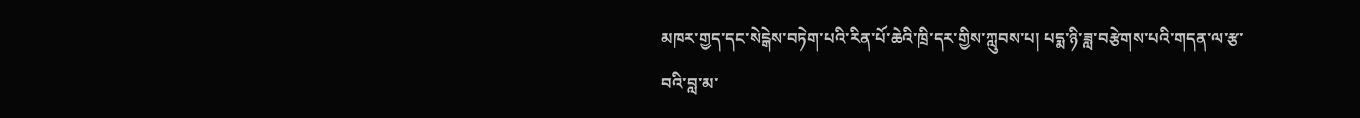མཁར་གྱད་དང་སེངྒེས་བཏེག་པའི་རིན་པོ་ཆེའི་ཁྲི་དར་གྱིས་ཀླུབས་པ། པདྨ་ཉི་ཟླ་བརྩེགས་པའི་གདན་ལ་རྩ་བའི་བླ་མ་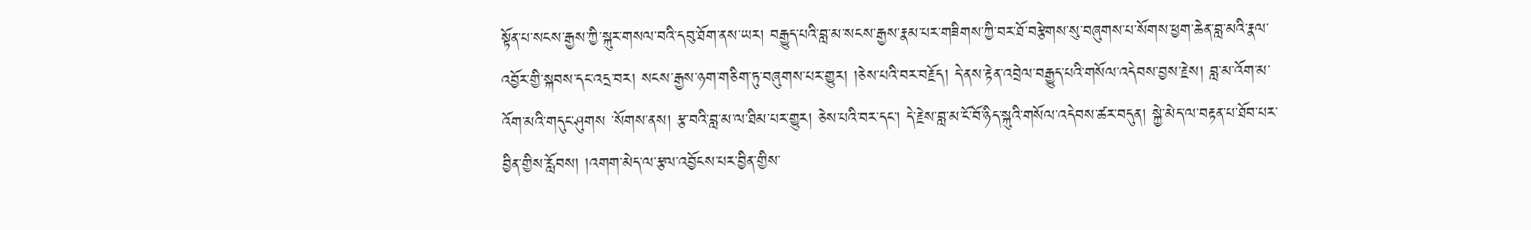སྟོན་པ་སངས་རྒྱས་ཀྱི་སྐུར་གསལ་བའི་དབུ་ཐོག་ནས་ཡར། བརྒྱུད་པའི་བླ་མ་སངས་རྒྱས་རྣམ་པར་གཟིགས་ཀྱི་བར་ཐོ་བརྩེགས་སུ་བཞུགས་པ་སོགས་ཕྱག་ཆེན་བླ་མའི་རྣལ་འབྱོར་གྱི་སྐབས་དང་འདྲ་བར། སངས་རྒྱས་ཉག་གཅིག་ཏུ་བཞུགས་པར་གྱུར། །ཅེས་པའི་བར་བརྗོད། དེ་ནས་རྟེན་འབྲེལ་བརྒྱུད་པའི་གསོལ་འདེབས་བྱས་རྗེས། བླ་མ་འོག་མ་འོག་མའི་གདུང་ཤུགས ་སོགས་ནས། རྩ་བའི་བླ་མ་ལ་ཐིམ་པར་གྱུར། ཅེས་པའི་བར་དང་། དེ་རྗེས་བླ་མ་ངོ་བོ་ཉིད་སྐུའི་གསོལ་འདེབས་ཚར་བདུན། སྐྱེ་མེད་ལ་བརྟན་པ་ཐོབ་པར་བྱིན་གྱིས་རློབས། །འགག་མེད་ལ་རྩལ་འབྱོངས་པར་བྱིན་གྱིས་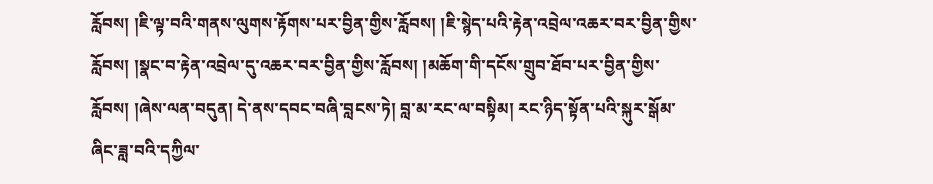རློབས། །ཇི་ལྟ་བའི་གནས་ལུགས་རྟོགས་པར་བྱིན་གྱིས་རློབས། །ཇི་སྙེད་པའི་རྟེན་འབྲེལ་འཆར་བར་བྱིན་གྱིས་རློབས། །སྣང་བ་རྟེན་འབྲེལ་དུ་འཆར་བར་བྱིན་གྱིས་རློབས། །མཆོག་གི་དངོས་གྲུབ་ཐོབ་པར་བྱིན་གྱིས་རློབས། །ཞེས་ལན་བདུན། དེ་ནས་དབང་བཞི་བླངས་ཏེ། བླ་མ་རང་ལ་བསྟིམ། རང་ཉིད་སྟོན་པའི་སྐུར་སྒོམ་ཞིང་ཟླ་བའི་དཀྱིལ་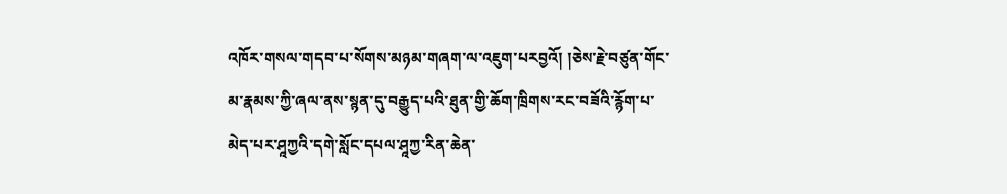འཁོར་གསལ་གདབ་པ་སོགས་མཉམ་གཞག་ལ་འཇུག་པརབྱའོ། །ཅེས་རྗེ་བཙུན་གོང་མ་རྣམས་ཀྱི་ཞལ་ནས་སྙན་དུ་བརྒྱུད་པའི་ཐུན་གྱི་ཆོག་ཁྲིགས་རང་བཟོའི་རྙོག་པ་མེད་པར་ཤཱཀྱའི་དགེ་སློང་དཔལ་ཤཱཀྱ་རིན་ཆེན་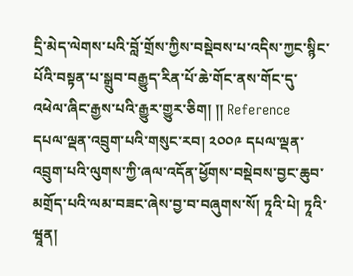དྲི་མེད་ལེགས་པའི་བློ་གྲོས་ཀྱིས་བསྡེབས་པ་འདིས་ཀྱང་སྙིང་པོའི་བསྟན་པ་སྒྲུབ་བརྒྱུད་རིན་པོ་ཆེ་གོང་ནས་གོང་དུ་འཕེལ་ཞིང་རྒྱས་པའི་རྒྱུར་གྱུར་ཅིག། །། Reference
དཔལ་ལྡན་འབྲུག་པའི་གསུང་རབ། ༢༠༠༩ དཔལ་ལྡན་འབྲུག་པའི་ལུགས་ཀྱི་ཞལ་འདོན་ཕྱོགས་བསྡེབས་བྱང་ཆུབ་མགྲོད་པའི་ལམ་བཟང་ཞེས་བྱ་བ་བཞུགས་སོ། ཏཱའི་པེ། ཏཱའི་ཝཱན།